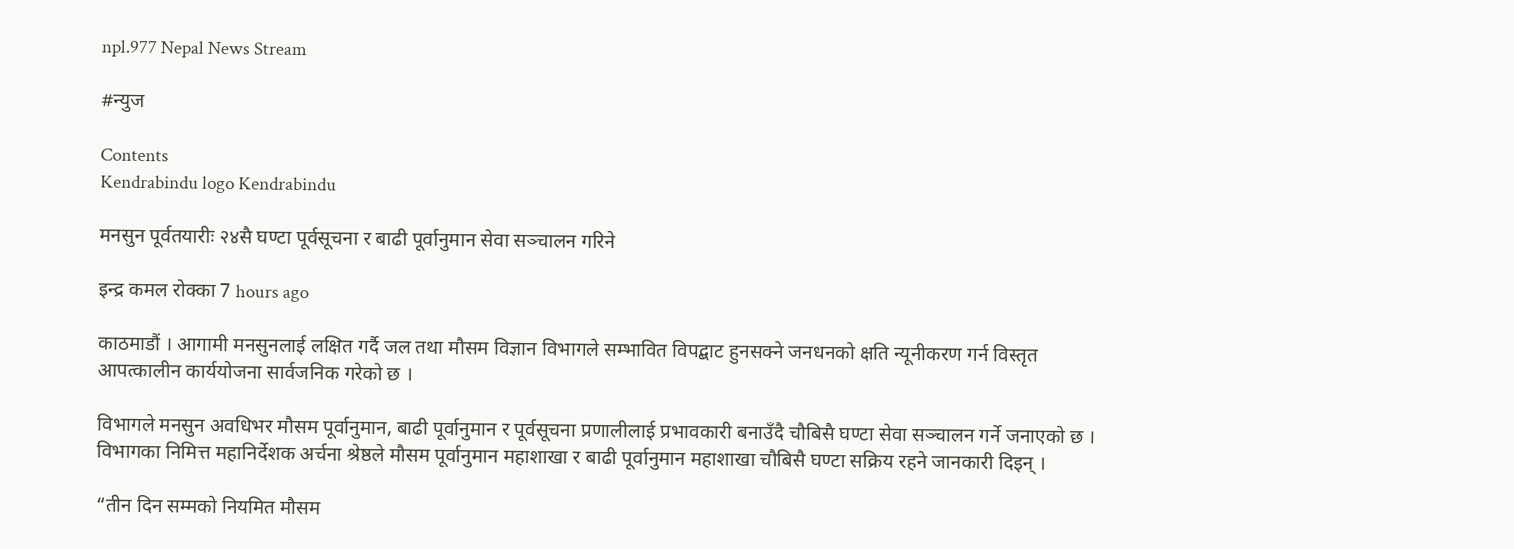npl.977 Nepal News Stream

#न्युज

Contents
Kendrabindu logo Kendrabindu

मनसुन पूर्वतयारीः २४सै घण्टा पूर्वसूचना र बाढी पूर्वानुमान सेवा सञ्चालन गरिने

इन्द्र कमल रोक्का 7 hours ago

काठमाडौं । आगामी मनसुनलाई लक्षित गर्दै जल तथा मौसम विज्ञान विभागले सम्भावित विपद्बाट हुनसक्ने जनधनको क्षति न्यूनीकरण गर्न विस्तृत आपत्कालीन कार्ययोजना सार्वजनिक गरेको छ ।

विभागले मनसुन अवधिभर मौसम पूर्वानुमान, बाढी पूर्वानुमान र पूर्वसूचना प्रणालीलाई प्रभावकारी बनाउँदै चौबिसै घण्टा सेवा सञ्चालन गर्ने जनाएको छ । विभागका निमित्त महानिर्देशक अर्चना श्रेष्ठले मौसम पूर्वानुमान महाशाखा र बाढी पूर्वानुमान महाशाखा चौबिसै घण्टा सक्रिय रहने जानकारी दिइन् ।

“तीन दिन सम्मको नियमित मौसम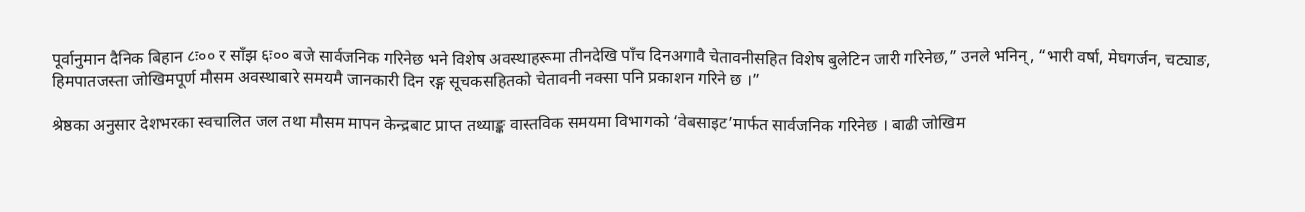पूर्वानुमान दैनिक बिहान ८ः०० र साँझ ६ः०० बजे सार्वजनिक गरिनेछ भने विशेष अवस्थाहरूमा तीनदेखि पाँच दिनअगावै चेतावनीसहित विशेष बुलेटिन जारी गरिनेछ,” उनले भनिन‍‍्, “भारी वर्षा, मेघगर्जन, चट्याङ, हिमपातजस्ता जोखिमपूर्ण मौसम अवस्थाबारे समयमै जानकारी दिन रङ्ग सूचकसहितको चेतावनी नक्सा पनि प्रकाशन गरिने छ ।”

श्रेष्ठका अनुसार देशभरका स्वचालित जल तथा मौसम मापन केन्द्रबाट प्राप्त तथ्याङ्क वास्तविक समयमा विभागको ‘वेबसाइट’मार्फत सार्वजनिक गरिनेछ । बाढी जोखिम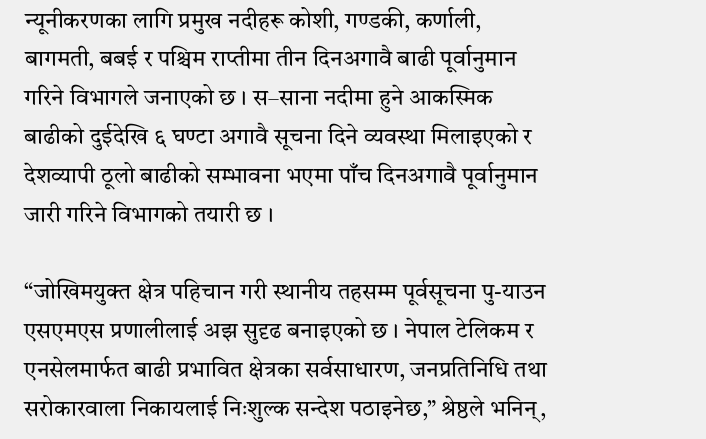न्यूनीकरणका लागि प्रमुख नदीहरू कोशी, गण्डकी, कर्णाली, बागमती, बबई र पश्चिम राप्तीमा तीन दिनअगावै बाढी पूर्वानुमान गरिने विभागले जनाएको छ । स–साना नदीमा हुने आकस्मिक बाढीको दुईदेखि ६ घण्टा अगावै सूचना दिने व्यवस्था मिलाइएको र देशव्यापी ठूलो बाढीको सम्भावना भएमा पाँच दिनअगावै पूर्वानुमान जारी गरिने विभागको तयारी छ ।

“जोखिमयुक्त क्षेत्र पहिचान गरी स्थानीय तहसम्म पूर्वसूचना पु-याउन एसएमएस प्रणालीलाई अझ सुदृढ बनाइएको छ । नेपाल टेलिकम र एनसेलमार्फत बाढी प्रभावित क्षेत्रका सर्वसाधारण, जनप्रतिनिधि तथा सरोकारवाला निकायलाई निःशुल्क सन्देश पठाइनेछ,” श्रेष्ठले भनिन्,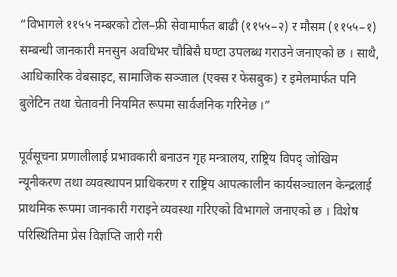“विभागले ११५५ नम्बरको टोल–फ्री सेवामार्फत बाढी (११५५–२) र मौसम (११५५–१) सम्बन्धी जानकारी मनसुन अवधिभर चौबिसै घण्टा उपलब्ध गराउने जनाएको छ । साथै, आधिकारिक वेबसाइट, सामाजिक सञ्जाल (एक्स र फेसबुक) र इमेलमार्फत पनि बुलेटिन तथा चेतावनी नियमित रूपमा सार्वजनिक गरिनेछ ।”

पूर्वसूचना प्रणालीलाई प्रभावकारी बनाउन गृह मन्त्रालय, राष्ट्रिय विपद् जोखिम न्यूनीकरण तथा व्यवस्थापन प्राधिकरण र राष्ट्रिय आपत्कालीन कार्यसञ्चालन केन्द्रलाई प्राथमिक रूपमा जानकारी गराइने व्यवस्था गरिएको विभागले जनाएको छ । विशेष परिस्थितिमा प्रेस विज्ञप्ति जारी गरी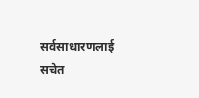सर्वसाधारणलाई सचेत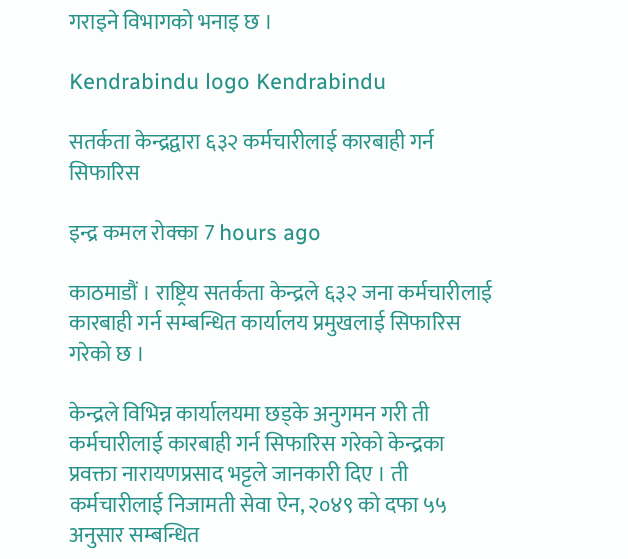गराइने विभागको भनाइ छ ।

Kendrabindu logo Kendrabindu

सतर्कता केन्द्रद्वारा ६३२ कर्मचारीलाई कारबाही गर्न सिफारिस

इन्द्र कमल रोक्का 7 hours ago

काठमाडौं । राष्ट्रिय सतर्कता केन्द्रले ६३२ जना कर्मचारीलाई कारबाही गर्न सम्बन्धित कार्यालय प्रमुखलाई सिफारिस गरेको छ ।

केन्द्रले विभिन्न कार्यालयमा छड्के अनुगमन गरी ती कर्मचारीलाई कारबाही गर्न सिफारिस गरेको केन्द्रका प्रवक्ता नारायणप्रसाद भट्टले जानकारी दिए । ती कर्मचारीलाई निजामती सेवा ऐन, २०४९ को दफा ५५ अनुसार सम्बन्धित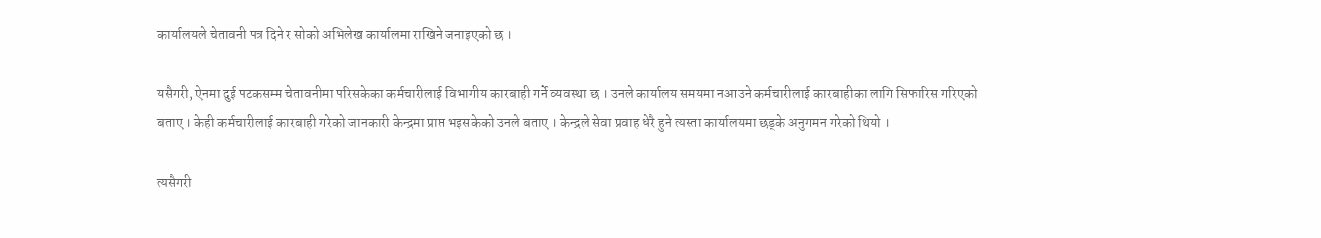कार्यालयले चेतावनी पत्र दिने र सोको अभिलेख कार्यालमा राखिने जनाइएको छ ।

यसैगरी, ऐनमा दुई पटकसम्म चेतावनीमा परिसकेका कर्मचारीलाई विभागीय कारबाही गर्ने व्यवस्था छ । उनले कार्यालय समयमा नआउने कर्मचारीलाई कारबाहीका लागि सिफारिस गरिएको बताए । केही कर्मचारीलाई कारबाही गरेको जानकारी केन्द्रमा प्राप्त भइसकेको उनले बताए । केन्द्रले सेवा प्रवाह धेरै हुने त्यस्ता कार्यालयमा छड्के अनुगमन गरेको थियो ।

त्यसैगरी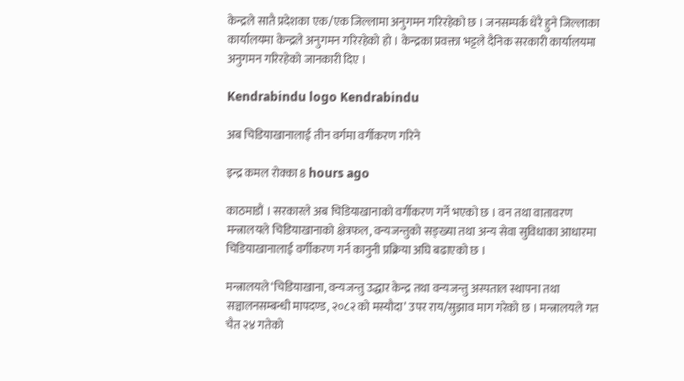केन्द्रले सातै प्रदेशका एक/एक जिल्लामा अनुगमन गरिरहेको छ । जनसम्पर्क धेरै हुने जिल्लाका कार्यालयमा केन्द्रले अनुगमन गरिरहेको हो । केन्द्रका प्रवक्ता भट्टले दैनिक सरकारी कार्यालयमा अनुगमन गरिरहेको जानकारी दिए ।

Kendrabindu logo Kendrabindu

अब चिडियाखानालाई तीन वर्गमा वर्गीकरण गरिने

इन्द्र कमल रोक्का 8 hours ago

काठमाडौं । सरकारले अब चिडियाखानाको वर्गीकरण गर्ने भएको छ । वन तथा वातावरण मन्त्रालयले चिडियाखानाको क्षेत्रफल, वन्यजन्तुको सङ्ख्या तथा अन्य सेवा सुविधाका आधारमा चिडियाखानालाई वर्गीकरण गर्न कानुनी प्रक्रिया अघि बढाएको छ ।

मन्त्रालयले ‘चिडियाखाना, वन्यजन्तु उद्धार केन्द्र तथा वन्यजन्तु अस्पताल स्थापना तथा सञ्चालनसम्बन्धी मापदण्ड, २०८२ को मस्यौदा’ उपर राय/सुझाव माग गरेको छ । मन्त्रालयले गत चैत २४ गतेको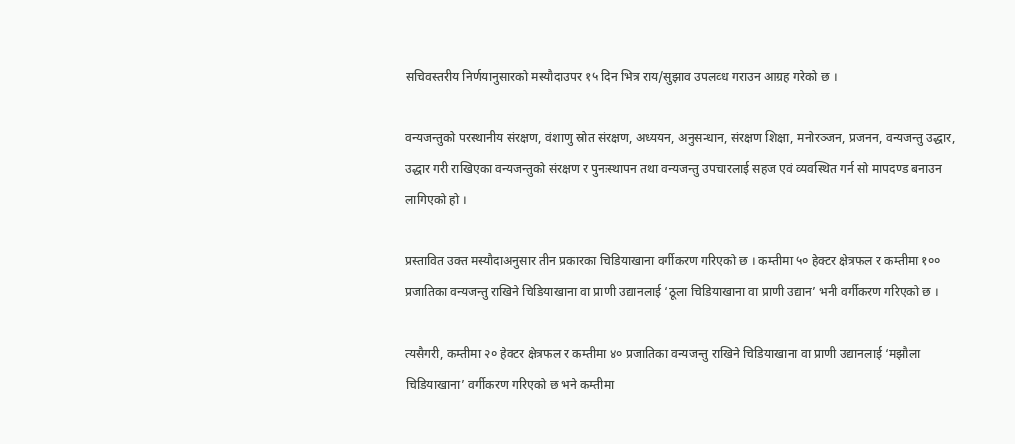सचिवस्तरीय निर्णयानुसारको मस्यौदाउपर १५ दिन भित्र राय/सुझाव उपलव्ध गराउन आग्रह गरेको छ ।

वन्यजन्तुको परस्थानीय संरक्षण, वंशाणु स्रोत संरक्षण, अध्ययन, अनुसन्धान, संरक्षण शिक्षा, मनोरञ्जन, प्रजनन, वन्यजन्तु उद्धार, उद्धार गरी राखिएका वन्यजन्तुको संरक्षण र पुनःस्थापन तथा वन्यजन्तु उपचारलाई सहज एवं व्यवस्थित गर्न सो मापदण्ड बनाउन लागिएको हो ।

प्रस्तावित उक्त मस्यौदाअनुसार तीन प्रकारका चिडियाखाना वर्गीकरण गरिएको छ । कम्तीमा ५० हेक्टर क्षेत्रफल र कम्तीमा १०० प्रजातिका वन्यजन्तु राखिने चिडियाखाना वा प्राणी उद्यानलाई ‘ठूला चिडियाखाना वा प्राणी उद्यान’ भनी वर्गीकरण गरिएको छ ।

त्यसैगरी, कम्तीमा २० हेक्टर क्षेत्रफल र कम्तीमा ४० प्रजातिका वन्यजन्तु राखिने चिडियाखाना वा प्राणी उद्यानलाई ‘मझौला चिडियाखाना’ वर्गीकरण गरिएको छ भने कम्तीमा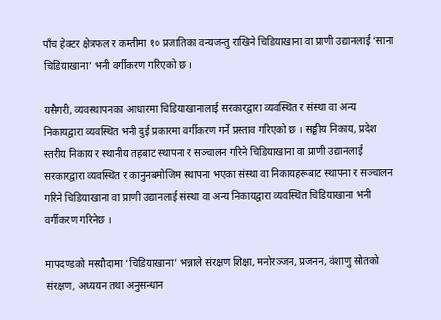पाँच हेक्टर क्षेत्रफल र कम्तीमा १० प्रजातिका वन्यजन्तु राखिने चिडियाखाना वा प्राणी उद्यानलाई ‘साना चिडियाखाना’ भनी वर्गीकरण गरिएको छ ।

यसैगरी, व्यवस्थापनका आधारमा चिडियाखानालाई सरकारद्वारा व्यवस्थित र संस्था वा अन्य निकायद्वारा व्यवस्थित भनी दुई प्रकारमा वर्गीकरण गर्ने प्रस्ताव गरिएको छ । सङ्घीय निकाय, प्रदेश स्तरीय निकाय र स्थानीय तहबाट स्थापना र सञ्चालन गरिने चिडियाखाना वा प्राणी उद्यानलाई सरकारद्वारा व्यवस्थित र कानुनबमोजिम स्थापना भएका संस्था वा निकायहरूबाट स्थापना र सञ्चालन गरिने चिडियाखाना वा प्राणी उद्यानलाई संस्था वा अन्य निकायद्वारा व्यवस्थित चिडियाखाना भनी वर्गीकरण गरिनेछ ।

मापदण्डको मस्यौदामा ‘चिडियाखाना’ भन्नाले संरक्षण शिक्षा, मनोरञ्जन, प्रजनन, वंशाणु स्रोतको संरक्षण, अध्ययन तथा अनुसन्धान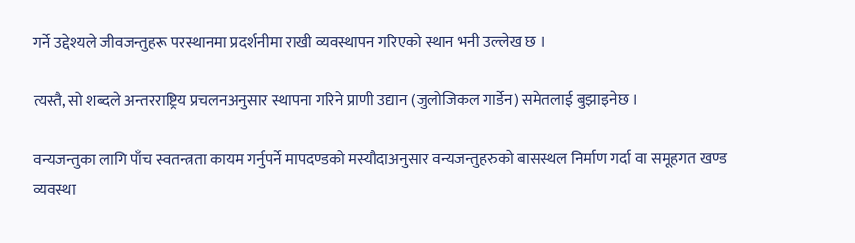गर्ने उद्देश्यले जीवजन्तुहरू परस्थानमा प्रदर्शनीमा राखी व्यवस्थापन गरिएको स्थान भनी उल्लेख छ ।

त्यस्तै, सो शब्दले अन्तरराष्ट्रिय प्रचलनअनुसार स्थापना गरिने प्राणी उद्यान (जुलोजिकल गार्डेन) समेतलाई बुझाइनेछ ।

वन्यजन्तुका लागि पाँच स्वतन्त्रता कायम गर्नुपर्ने मापदण्डको मस्यौदाअनुसार वन्यजन्तुहरुको बासस्थल निर्माण गर्दा वा समूहगत खण्ड व्यवस्था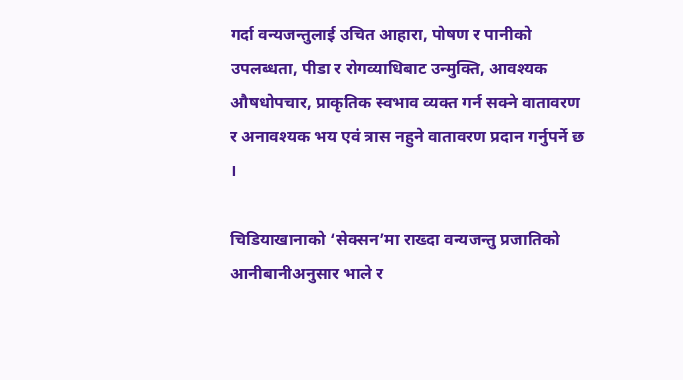गर्दा वन्यजन्तुलाई उचित आहारा, पोषण र पानीको उपलब्धता, पीडा र रोगव्याधिबाट उन्मुक्ति, आवश्यक औषधोपचार, प्राकृतिक स्वभाव व्यक्त गर्न सक्ने वातावरण र अनावश्यक भय एवं त्रास नहुने वातावरण प्रदान गर्नुपर्ने छ ।

चिडियाखानाको ‘सेक्सन’मा राख्दा वन्यजन्तु प्रजातिको आनीबानीअनुसार भाले र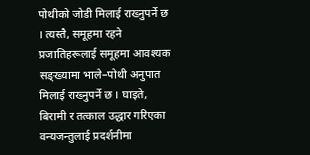पोथीको जोडी मिलाई राख्नुपर्ने छ । त्यस्तै, समूहमा रहने प्रजातिहरूलाई समूहमा आवश्यक सङ्ख्यामा भाले–पोथी अनुपात मिलाई राख्नुपर्ने छ । घाइते, बिरामी र तत्काल उद्धार गरिएका वन्यजन्तुलाई प्रदर्शनीमा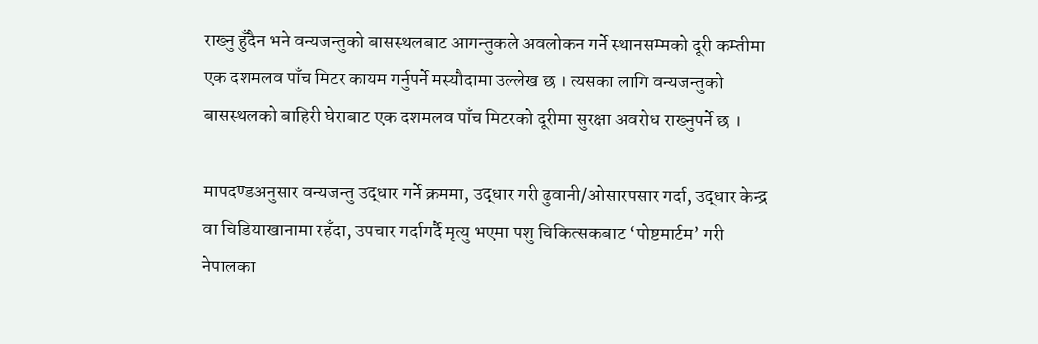राख्नु हुँदैन भने वन्यजन्तुको बासस्थलबाट आगन्तुकले अवलोकन गर्ने स्थानसम्मको दूरी कम्तीमा एक दशमलव पाँच मिटर कायम गर्नुपर्ने मस्यौदामा उल्लेख छ । त्यसका लागि वन्यजन्तुको बासस्थलको बाहिरी घेराबाट एक दशमलव पाँच मिटरको दूरीमा सुरक्षा अवरोध राख्नुपर्ने छ ।

मापदण्डअनुसार वन्यजन्तु उद्धार गर्ने क्रममा, उद्धार गरी ढुवानी/ओसारपसार गर्दा, उद्धार केन्द्र वा चिडियाखानामा रहँदा, उपचार गर्दागर्दै मृत्यु भएमा पशु चिकित्सकबाट ‘पोष्टमार्टम’ गरी नेपालका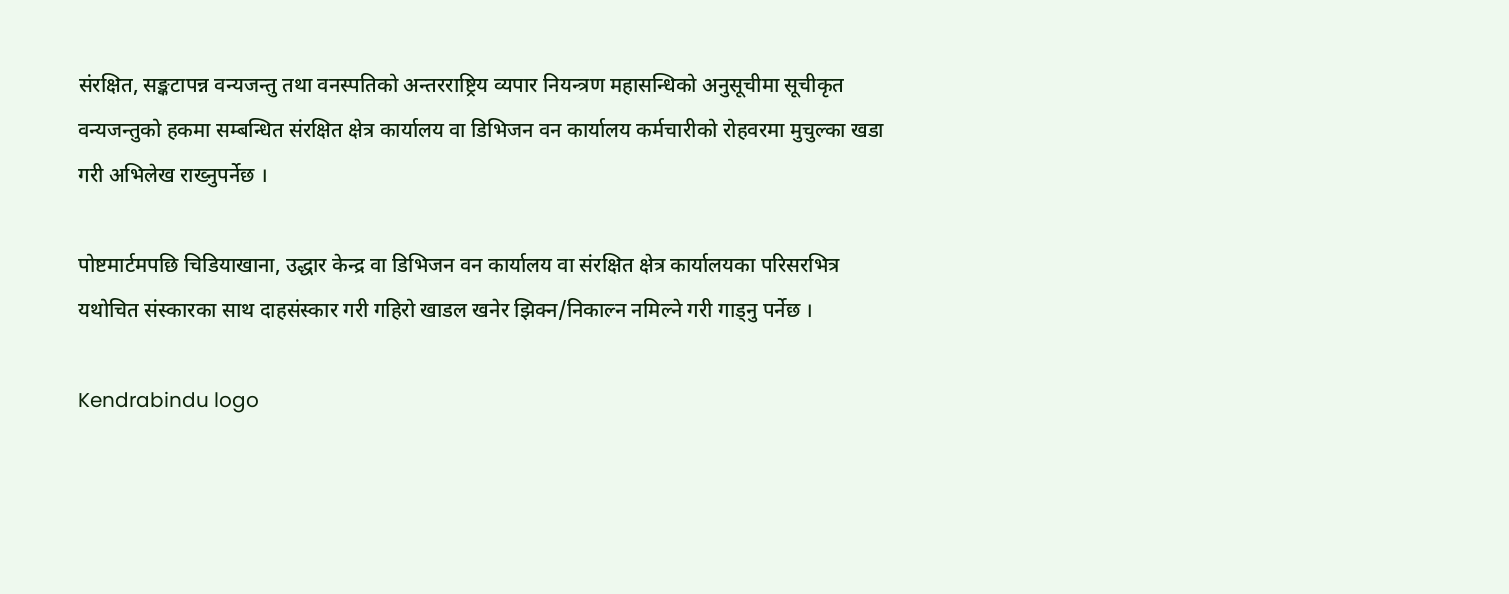संरक्षित, सङ्कटापन्न वन्यजन्तु तथा वनस्पतिको अन्तरराष्ट्रिय व्यपार नियन्त्रण महासन्धिको अनुसूचीमा सूचीकृत वन्यजन्तुको हकमा सम्बन्धित संरक्षित क्षेत्र कार्यालय वा डिभिजन वन कार्यालय कर्मचारीको रोहवरमा मुचुल्का खडा गरी अभिलेख राख्नुपर्नेछ ।

पोष्टमार्टमपछि चिडियाखाना, उद्धार केन्द्र वा डिभिजन वन कार्यालय वा संरक्षित क्षेत्र कार्यालयका परिसरभित्र यथोचित संस्कारका साथ दाहसंस्कार गरी गहिरो खाडल खनेर झिक्न/निकाल्न नमिल्ने गरी गाड्नु पर्नेछ ।

Kendrabindu logo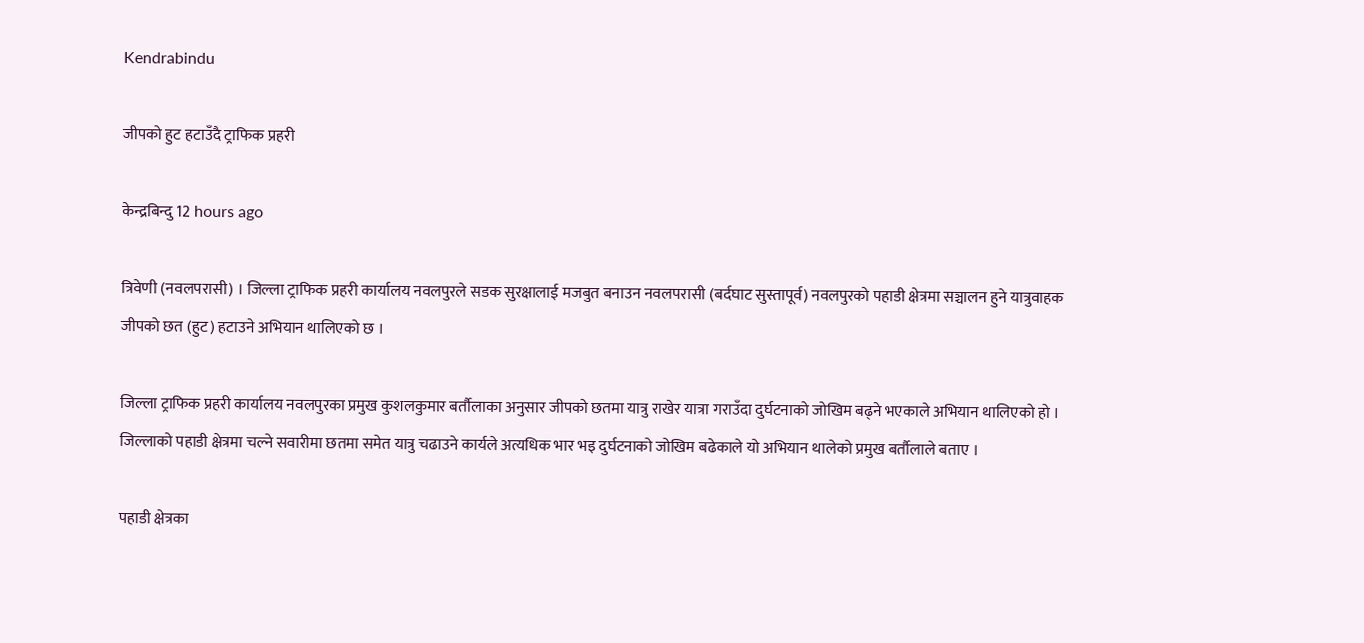Kendrabindu

जीपको हुट हटाउँदै ट्राफिक प्रहरी

केन्द्रबिन्दु 12 hours ago

त्रिवेणी (नवलपरासी) । जिल्ला ट्राफिक प्रहरी कार्यालय नवलपुरले सडक सुरक्षालाई मजबुत बनाउन नवलपरासी (बर्दघाट सुस्तापूर्व) नवलपुरको पहाडी क्षेत्रमा सञ्चालन हुने यात्रुवाहक जीपको छत (हुट) हटाउने अभियान थालिएको छ ।

जिल्ला ट्राफिक प्रहरी कार्यालय नवलपुरका प्रमुख कुशलकुमार बर्तौलाका अनुसार जीपको छतमा यात्रु राखेर यात्रा गराउँदा दुर्घटनाको जोखिम बढ्ने भएकाले अभियान थालिएको हो । जिल्लाको पहाडी क्षेत्रमा चल्ने सवारीमा छतमा समेत यात्रु चढाउने कार्यले अत्यधिक भार भइ दुर्घटनाको जोखिम बढेकाले यो अभियान थालेको प्रमुख बर्तौलाले बताए ।

पहाडी क्षेत्रका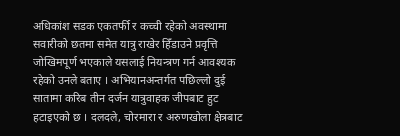अधिकांश सडक एकतर्फी र कच्ची रहेको अवस्थामा सवारीको छतमा समेत यात्रु राखेर हिँडाउने प्रवृत्ति जोखिमपूर्ण भएकाले यसलाई नियन्त्रण गर्न आवश्यक रहेको उनले बताए । अभियानअन्तर्गत पछिल्लो दुई सातामा करिब तीन दर्जन यात्रुवाहक जीपबाट हुट हटाइएको छ । दलदले, चोरमारा र अरुणखोला क्षेत्रबाट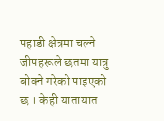पहाडी क्षेत्रमा चल्ने जीपहरूले छतमा यात्रु बोक्ने गरेको पाइएको छ । केही यातायात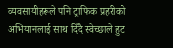व्यवसायीहरूले पनि ट्राफिक प्रहरीको अभियानलाई साथ दिँदै स्वेच्छाले हुट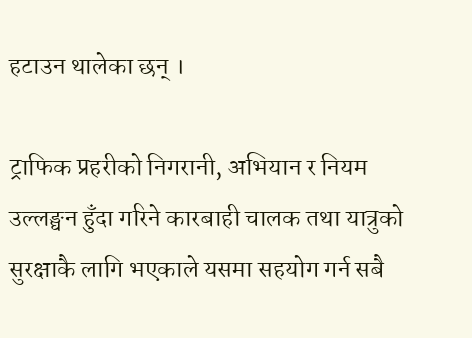हटाउन थालेका छन् ।

ट्राफिक प्रहरीको निगरानी, अभियान र नियम उल्लङ्घन हुँदा गरिने कारबाही चालक तथा यात्रुको सुरक्षाकै लागि भएकाले यसमा सहयोग गर्न सबै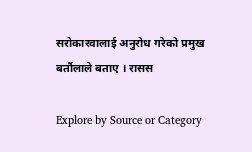सरोकारवालाई अनुरोध गरेको प्रमुख बर्तौलाले बताए । रासस

Explore by Source or Category